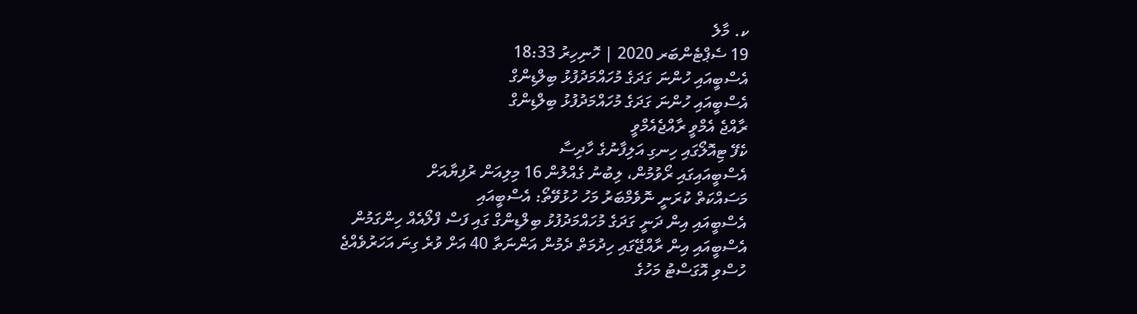ކ. މާލެ
19 ސެޕްޓެންބަރ 2020 | ހޮނިހިރު 18:33
އެސްބީއައި ހުންނަ ގަދަގެ މުހައްމަދުފުޅު ބިލްޑިންގް
އެސްބީއައި ހުންނަ ގަދަގެ މުހައްމަދުފުޅު ބިލްޑިންގް
ރާއްޖެ އެމްވީ ރާއްޖެއެމްވީ
ކެފޭ ޓިއޮލޯގައި ހިނގި އަލިފާނުގެ ހާދިސާ
އެސްބީއައިގައި ރޯވުމުން، ލިބުނު ގެއްލުން 16 މިލިއަން ރުފިޔާއަށް
މަސައްކަތް ކުރަނީ ނޮވެމްބަރު މަހު ހުޅުވޭތޯ: އެސްބީއައި
އެސްބީއައި އިން ދަނީ ގަދަގެ މުހައްމަދުފުޅު ބިލްޑިންގް ގައި ފަސް ފްލޯއެއް ހިންގަމުން
އެސްބީއައި އިން ރާއްޖޭގައި ހިދުމަތް ދެމުން އަންނަތާ 40 އަށް ވުރެ ގިނަ އަހަރުވެއްޖެ
ހުސްވި އޮގަސްޓު މަހުގެ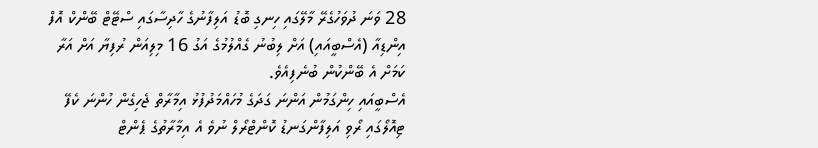28 ވަނަ ދުވަހުގެރޭ މާލޭގައި ހިނގި ބޮޑު އަލިފާނުގެ ހާދިސާގައި ސްޓޭޓް ބޭންކް އޮފް އިންޑިއާ (އެސްބީއައި) އަށް ލިބުނު ގެއްލުމުގެ އަގު 16 މިލިއަން ރުފިޔާ އަށް އަރާ ކަމަށް އެ ބޭންކުން ބުނެފިއެވެ.
އެސްބީއައި ހިންގަމުން އަންނަ ގަދަގެ މުހައްމަދުފުޅު އިމާރާތް ޖެހިގެން ހުންނަ ކެފޭ ޓިއޮލޯގައި ރޯވި އަލިފާންގަނޑު ކޮންޓްރޯލް ނުވެ އެ އިމާރާތުގެ ޕެންޓް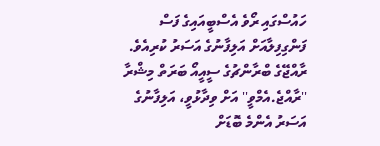ހައުސްގައި ރޯވެ އެސްބީއައިގެ ފަސް ފަންގިފިލާއަށް އަލިފާނުގެ އަސަރު ކުރިއެވެ.
ރާއްޖޭގެ ބްރާންޗުގެ ސީއީއޯ ބަރަތް މިޝްރާ ''ރާއްޖެ.އެމްވީ'' އަށް ވިދާޅުވީ، އަލިފާނުގެ އަސަރު އެންމެ ބޮޑަށް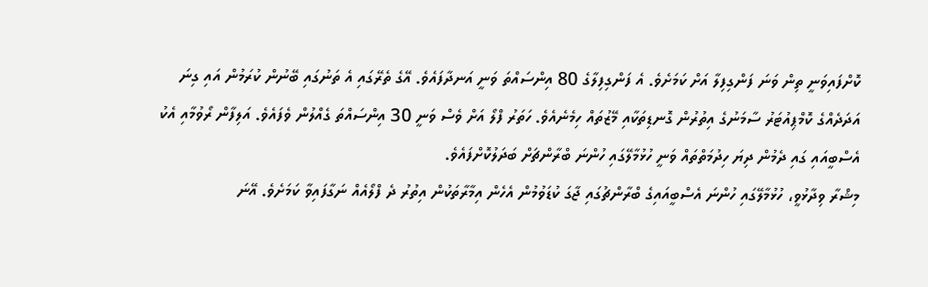ކޮށްފައިވަނީ ތިން ވަނަ ފަންގިފިލާ އަށް ކަމަށެވެ. އެ ފަންގިފިލާގެ 80 އިންސައްތަ ވަނީ އަނދާފައެވެ. އޭގެ ތެރޭގައި އެ ތަނުގައި ބޭނުން ކުރަމުން އައި ގިނަ އަދަދެއްގެ ކޮމްޕިއުޓަރު ސާމަނުގެ އިތުރުން ގޮނޑިތަކާއި މޭޒުތައް ހިމެނެއެވެ. ހަތަރު ފްލޯ އަށް ވެސް ވަނީ 30 އިންސައްތަ ގެއްލުން ވެފައެވެ. އަލިފާން ރޯވުމާއި އެކު އެސްބީއައި ގައި ދެމުން ދިޔަ ހިދުމަތްތައް ވަނީ ހުޅުމާލޭގައި ހުންނަ ބްރާންޗަށް ބަދަލުކޮށްފައެވެ.
މިޝްރާ ވިދާޅުވީ، ހުޅުމާލޭގައި ހުންނަ އެސްބީއައިގެ ބްރާންޗުގައި ޖާގަ ކުޑަވުމުން އެހެން އިމާރާތަކުން އިތުރު ދެ ފްލޯއެއް ނަގާފައިވާ ކަމަށެވެ. އޭނަ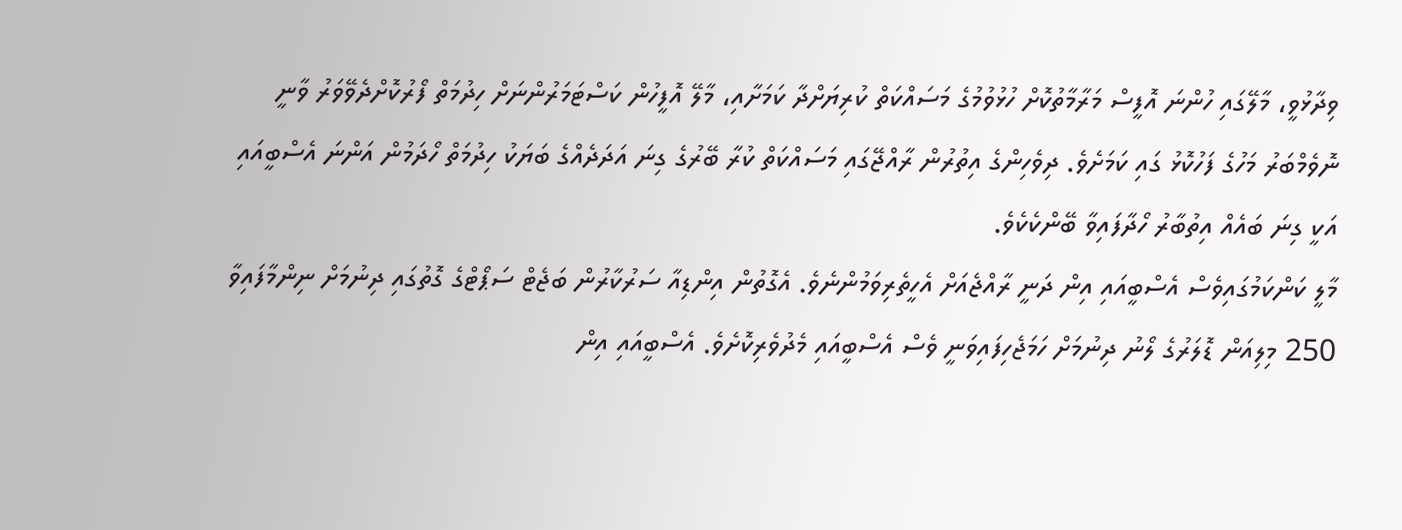ވިދާޅުވީ، މާލޭގައި ހުންނަ އޮފީސް މަރާމާތުކޮށް ހުޅުވުމުގެ މަސައްކަތް ކުރިޔަށްދާ ކަމަށާއި، މާލޭ އޮފީހުން ކަސްޓަމަރުންނަށް ހިދުމަތް ފޯރުކޮށްދެވޭވަރު ވާނީ ނޮވެމްބަރު މަހުގެ ފަހުކޮޅު ގައި ކަމަށެވެ. ދިވެހިންގެ އިތުރުން ރާއްޖޭގައި މަސައްކަތް ކުރާ ބޭރުގެ ގިނަ އަދަދެއްގެ ބަޔަކު ހިދުމަތް ހޯދަމުން އަންނަ އެސްބީއައި އަކީ ގިނަ ބައެއް އިތުބާރު ހޯދާފައިވާ ބޭންކެކެވެ.
މާލީ ކަންކަމުގައިވެސް އެސްބީއައި އިން ދަނީ ރާއްޖެއަށް އެހީތެރިވަމުންނެވެ. އެގޮތުން އިންޑިއާ ސަރުކާރުން ބަޖެޓް ސަޕޯޓްގެ ގޮތުގައި ދިނުމަށް ނިންމާފައިވާ 250 މިލިއަން ޑޮލަރުގެ ލޯނު ދިނުމަށް ހަމަޖެހިފައިވަނީ ވެސް އެސްބީއައި މެދުވެރިކޮށެވެ. އެސްބީއައި އިން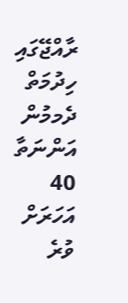ރާއްޖޭގައި ހިދުމަތް ދެމމުން އަންނަތާ 40 އަހަރަށް ވުރެ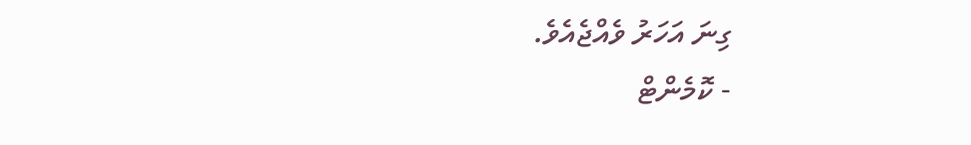ގިނަ އަހަރު ވެއްޖެއެވެ.
- ކޮމެންޓް